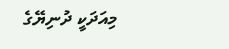މިއަދަކީ ދުނިޔޭގެ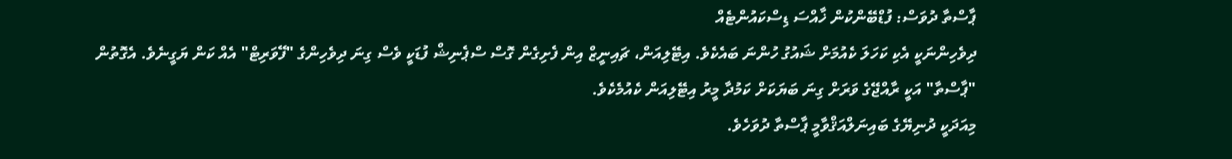ޕާސްތާ ދުވަސް: ފުޑްބޭންކުން ޚާއްސަ ޑިސްކައުންޓެއް
ދިވެހިންނަކީ އެކި ކަހަލަ ކެއުމަށް ޝައުގު ހުންނަ ބައެކެވެ. އިޓޭލިއަން، ޗައިނީޒް އިން ފެށިގެން ގޮސް ސްޕެނިޝް ފުޑަކީ ވެސް ގިނަ ދިވެހިންގެ "ފޭވަރިޓް" އެއް ކަން ޔަގީނެވެ. އެގޮތުން "ޕާސްތާ" އަކީ ރާއްޖޭގެ ވަރަށް ގިނަ ބަޔަކަށް ކަމުދާ މީރު އިޓޭލިއަން ކެއުމެކެވެ.
މިއަދަކީ ދުނިޔޭގެ ބައިނަލްއަޤްވާމީ ޕާސްތާ ދުވަހެވެ.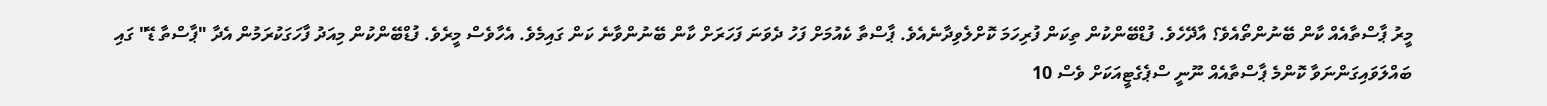މީރު ޕާސްތާއެއް ކާން ބޭނުންތޯއެވެ؟ އާދޭހެވެ. ފުޑްބޭންކުން ތިކަން ފުރިހަމަ ކޮށްލެވިދާނެއެވެ. ޕާސްތާ ކެއުމަށް ފަހު ދެވަނަ ފަހަރަށް ކާން ބޭނުންވާނެ ކަން ގައިމެވެ. އެހާވެސް މީރެވެ. ފުޑްބޭންކުން މިއަދު ފާހަގަކުރަމުން އެދާ "ޕާސްތާ ޑޭ" ގައި ބައްލަވައިގަންނަވާ ކޮންމެ ޕާސްތާއެއް ނޫނީ ސްޕެގެޓީއަކަށް ވެސް 10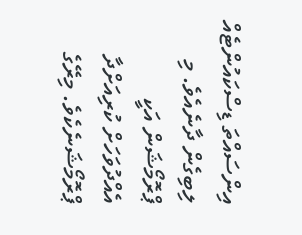އިންސައްތަ ޑިސްކައުންޓެއް ލިބިގެން ދާނެއެވެ. މި ޕްރޮމޯޝަން އަކީ އެއްދުވަހަށް ކުރިއަށްދާ ޕްރޮމޯޝަނެކެވެ. މިރޭގެ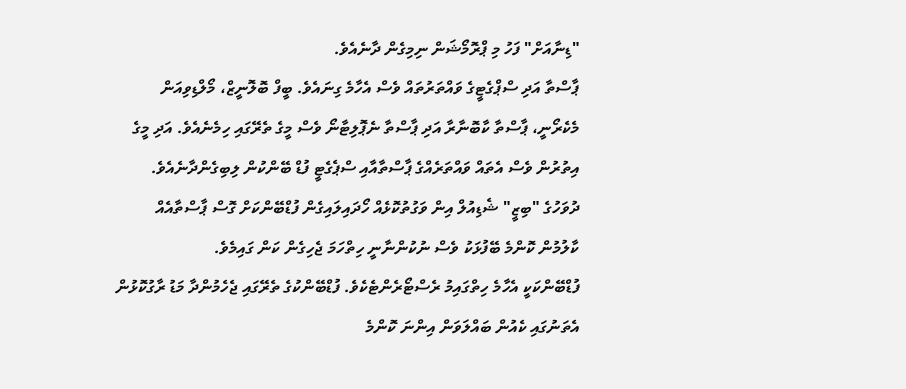"ޑިނާއަށް" ފަހު މި ޕްރޮމޯޝަން ނިމިގެން ދާނެއެވެ.
ޕާސްތާ އަދި ސްޕްގެޓީގެ ވައްތަރުތައް ވެސް އެހާމެ ގިނައެވެ. ބީފް ބޮލޮނީޒް، މޯލްޑިވިއަން މެކެރޯނީ، ޕާސްތާ ކާބޮނާރާ އަދި ޕާސްތާ ނެޕޮލިޓާނޯ ވެސް މީގެ ތެރޭގައި ހިމެނެއެވެ. އަދި މީގެ އިތުރުން ވެސް އެތައް ވައްތަރެއްގެ ޕާސްތާއާއި ސްޕެގެޓީ ފުޑް ބޭންކުން ލިބިގެންދާނެއެވެ. ދުވަހުގެ "ބިޒީ" ޝެޑިއުލް އިން ވަގުތުކޮޅެއް ހޯދައިލައިގެން ފުޑްބޭންކަށް ގޮސް ޕާސްތާއެއް ކާލުމުން ކޮންމެ ބޭފުޅަކު ވެސް ނުކުންނާނީ ހިތްހަމަ ޖެހިގެން ކަން ގައިމެވެ.
ފުޑްބޭންކަކީ އެހާމެ ހިތްގައިމު ރެސްޓޯރެންޓެކެވެ. ފުޑްބޭންކުގެ ތެރޭގައި ޖެހެމުންދާ މަޑު ރާގުކޮޅުން އެތަނުގައި ކެއުން ބައްލަވަން އިންނަ ކޮންމެ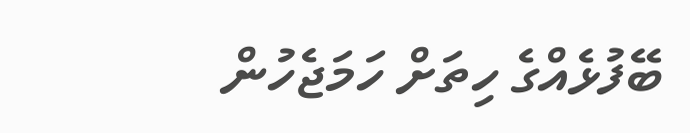ބޭފުޅެއްގެ ހިތަށް ހަމަޖެހުން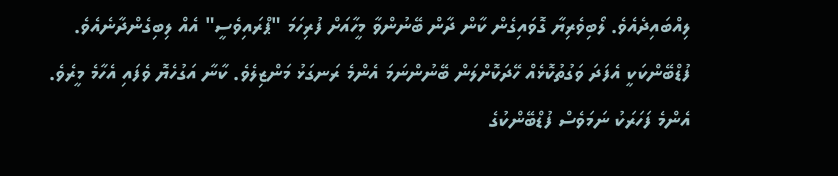ލިއްބައިދެއެވެ. ލޯބިވެރިޔާ ގޮވައިގެން ކާން ދާން ބޭނުންވާ މީހާއަށް ފުރިހަމަ "ޕްރައިވެސީ" އެއް ލިބިގެންދާނެއެވެ. ފުޑްބޭންކަކީ އެފަދަ ވަގުތުކޮޅެއް ހޭދަކޮށްލަން ބޭނުންނަމަ އެންމެ ރަނގަޅު މަންޒިލެވެ. ކާނާ އަގުހެޔޮ ވެފައި އެހާމެ މީރެވެ. އެންމެ ފަހަރަކު ނަމަވެސް ފުޑްބޭންކުގެ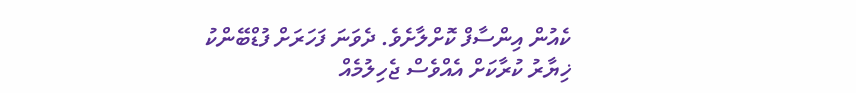ކެއުން އިންސާފް ކޮށްލާށެވެ. ދެވަނަ ފަހަރަށް ފުޑްބޭންކު ޚިޔާރު ކުރާކަށް އެއްވެސް ޖެހިލުމެއް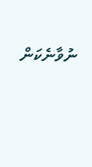ނުވާނެކަން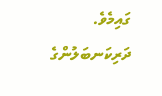ގައިމެވެ.
ދަރިކަނބަލުންގެ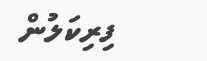ފިރިކަލުން